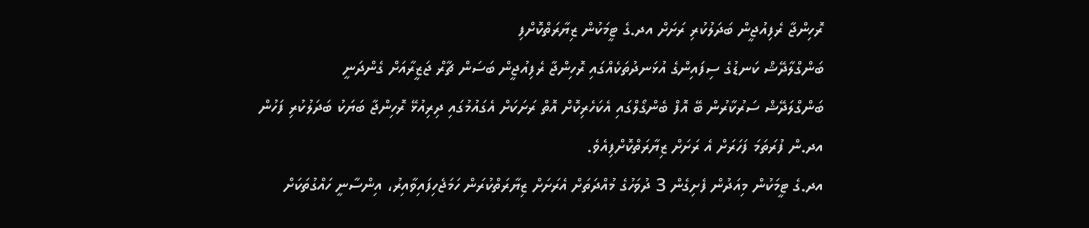ރޮހިންޖާ ރެފިއުޖީން ބަދަލުކުރި ރަށަށް އދ.ގެ ޓީމަކުން ޒިޔާރަތްކޮށްފި
ބަންގްލާދޭޝް ކަނޑުގެ ސިފައިންގެ އުޅަނދުތަކެއްގައި ރޮހިންޖާ ރެފިއުޖީން ބަސަން ޗާރް ޖަޒީރާއަށް ގެންދަނީ
ބަންގްލަދޭޝް ސަރުކާރުން ބޭ އޮފް ބެންގޯލްގައި އެކަހެރިކޮށް އޮތް ރަށަކަށް އެގައުމުގައި ދިރިއުޅޭ ރޮހިންޖާ ބަޔަކު ބަދަލުކުރި ފަހުން އދ.ން ފުރަތަމަ ފަހަރަށް އެ ރަށަށް ޒިޔާރަތްކޮށްފިއެވެ.
އދ.ގެ ޓީމަކުން މިއަދުން ފެށިގެން 3 ދުވަހުގެ މުއްދަތަށް އެރަށަށް ޒިޔާރަތްކުރަން ހަމަޖެހިފައިވާއިރު، އިންސާނީ ހައްގުތަކަށް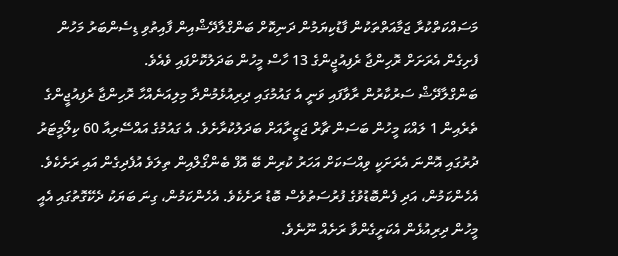މަސައްކަތްކުރާ ޖަމާއަތްތަކުން ފާޑުކިޔަމުން ދަނިކޮށް ބަންގްލާދޭޝްއިން ފާއިތުވި ޑިސެންބަރު މަހުން ފެށިގެން އެރަށަށް ރޮހިންޖާ ރެފިއުޖީންގެ 13 ހާސް މީހުން ބަދަލުކޮށްފައި ވެއެވެ.
ބަންގްލާދޭޝް ސަރުކާރުން ރާވާފައި ވަނީ އެ ގައުމުގައި ދިރިއުޅެމުންދާ މިލިއަނެއްހާ ރޮހިންޖާ ރެފިއުޖީންގެ ތެރެއިން 1 ލައްކަ މީހުން ބަސަން ޗާރް ޖަޒީރާއަށް ބަދަލުކުރާށެވެ. އެ ގައުމުގެ އައްސޭރިއާ 60 ކިލޯމީޓަރު ދުރުގައި އޮންނަ އެރަށަކީ ވިއްސަކަށް އަހަރު ކުރިން ބޭ އޮފް ބެންގޯލްއިން ތިލަވެ އުފެދިގެން އައި ރަށެކެވެ. އެހެންކަމުން، އަދި ފެންބޮޑުވުގެ ފުރުސަތުވެސް ބޮޑު ރަށެކެވެ. އެހެންކަމުން، ގިނަ ބަޔަކު ދެކޭގޮތުގައި އެއީ މީހުން ދިރިއުޅެން އެކަށީގެންވާ ރަށެއް ނޫނެވެ.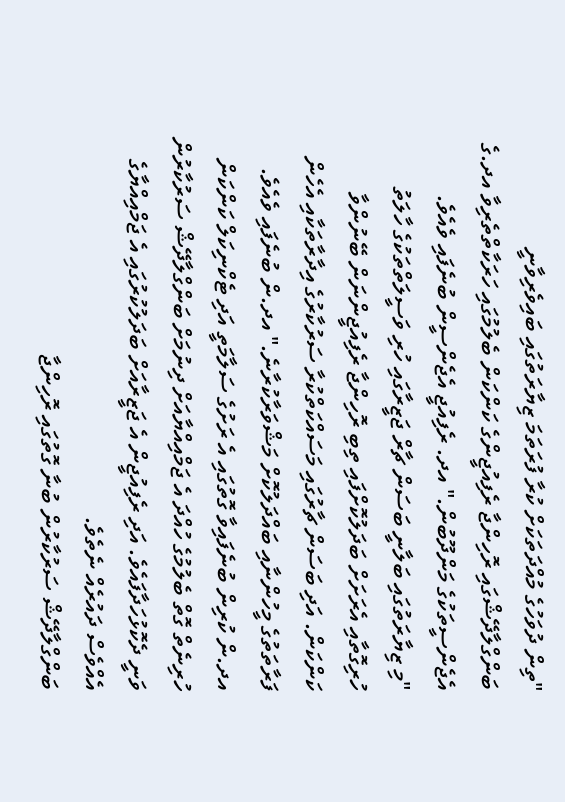"ތިން ދުވަހުގެ މުއްދަތަކަށް ކުރާ ފުރަތަމަ ޒިޔާރަތުގައި ބައިވެރިވާނީ ބަންގްލާދޭޝްގައި ރޮހިންޖާ ރެފިއުޖީންގެ ކަންކަން ބެލުމުގައި ހަރަކާތްތެރިވާ އދ.ގެ އެޖެންސީތަކުގެ މަންދޫބުން." އދ. ރެފިއުޖީ އެޖެންސީން ބުނެފައި ވެއެވެ.
"މި ޒިޔާރަތުގައި ބަލާނީ ބަސަން ޗާރް ޖަޒީރާގައި ހުރި ވަސީލަތްތަކުގެ ހާލަތު ހުރިގޮތާއި އެރަށަށް ބަދަލުކޮށްފައި ތިބި ރޮހިންޖާ ރެފިއުޖީންނަން ބޭނުންވާ ކަންކަން. އަދި ބަސަން ޗާރުގައި މަސައްކަތްކުރާ ސަރުކާރުގެ އިދާރާތަކާއި އެހެން ފަރާތަތުގެ މީހުންނާއި ބައްދަލުކޮށް މަޝްވަރާކުރާނެ." އދ.ން ބުނެފައި ވެއެވެ.
އދ.ން ކުރިން ބުނެފައިވާ ގޮތުގައި އެ ރަށުގެ ސަލާމަތީ އަދި ޓެކްނިކަލް ކަންކަން ހުރިނެތް ގޮތް ބެލުމުގެ ހުއްދަ އެ ޖަމްއިއްޔާއަށް ދިނުމަށް ބަންގްލާދޭޝް ސަރުކާރުން ވަނީ ދެކޮޅުހަދާފައެވެ. އަދި ރެފިއުޖީން އެ ޖަޒީރާއަށް ބަދަލުކުރުގައި އެ ޖަމްއިއްޔާގެ އެއްވެސް ދައުރެއް ނެތެވެ.
ބަންގްލާދޭޝް ސަރުކާރުން ބުނާ ގޮތުގައި ރޮހިންޖާ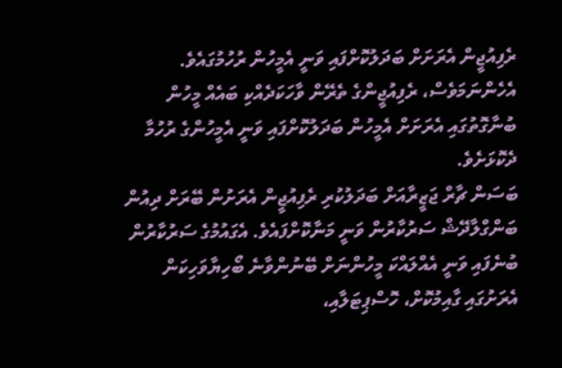ރެފިއުޖީން އެރަށަށް ބަދަލުކޮށްފައި ވަނީ އެމީހުން ރުހުމުގައެވެ. އެހެންނަމަވެސް، ރެފިއުޖީންގެ ތެރޭން ވާހަކަދެއްކި ބައެއް މީހުން ބުނާގޮތުގައި އެރަށަށް އެމީހުން ބަދަލުކޮށްފައި ވަނީ އެމީހުންގެ ރުހުމާ ދެކޮޅަށެވެ.
ބަސަން ޗާރް ޖަޒީރާއަށް ބަދަލުކުރި ރެފިއުޖީން އެރަށުން ބޭރަށް ދިއުން ބަންގްލާދޭޝް ސަރުކާރުން ވަނީ މަނާކޮށްފައެވެ. އެގައުމުގެ ސަރުކާރުން ބުނެފައި ވަނީ އެއްލައްކަ މީހުންނަށް ބޭނުންވާނެ ބޯހިޔާވަހިކަން އެރަށުގައި ގާއިމުކޮށް، ހޮސްޕިޓަލާއި،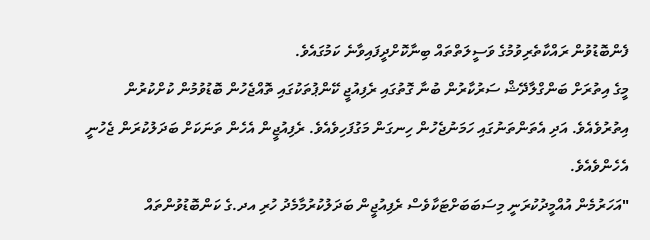ފެންބޮޑުވުން ރައްކާތެރިވުމުގެ ވަސީލަތްތައް ބިނާކޮށްދީފައިވާނެ ކަމުގައެވެ.
މީގެ އިތުރަށް ބަންގްލާދޭޝް ސަރުކާރުން ބުނާ ގޮތުގައި ރެފިއުޖީ ކޭންޕުތަކުގައި ތޮއްޖެހުން ބޮޑުވުމުން ކުށްކުރުން އިތުރުވެއެވެ. އަދި އެތަންތަނުގައި ހަމަނުޖެހުން ހިނގަން މަގުފަހިވެއެވެ. ރެފިއުޖީން އެހެން ތަނަކަށް ބަދަލުކުރަން ޖެހުނީ އެހެންވެއެވެ.
"އަހަރުމެން އުއްމީދުކުރަނީ މިސަބަބަށްޓަކާވެސް ރެފިއުޖީން ބަދަލުކުރުމާމެދު ހުރި އދ.ގެ ކަންބޮޑުވުންތައް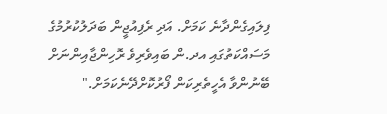ފިލައިގެންދާނެ ކަމަށް. އަދި ރެފިއުޖީން ބަދަލުކުރުމުގެ މަސައްކަތުގައި އދ.ން ބައިވެރިވެ ރޮހިންޖާއިންނަށް ބޭނުންވާ އެހީތެރިކަން ފޯރުކޮށްދޭނެކަމަށް."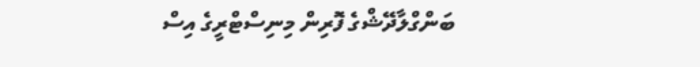ބަންގްލާދޭޝްގެ ފޮރިން މިނިސްޓްރީގެ އިސް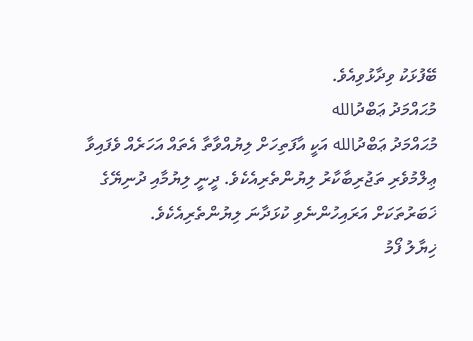ބޭފުޅަކު ވިދާޅުވިއެވެ.
މުޙައްމަދު ޢަބްދުالله
މުޙައްމަދު ޢަބްދުالله އަކީ އާފަތިހަށް ލިޔުއްވާތާ އެތައް އަހަރެއް ވެފައިވާ ޢިލްމުވެރި ތަޖުރިބާކާރު ލިޔުންތެރިއެކެވެ. ދީނީ ލިޔުމާއި ދުނިޔޭގެ ޚަބަރުތަކަށް އަރައިހުންނެވި ކުޅަދާނަ ލިޔުންތެރިއެކެވެ.
ޚިޔާލު ފޯމު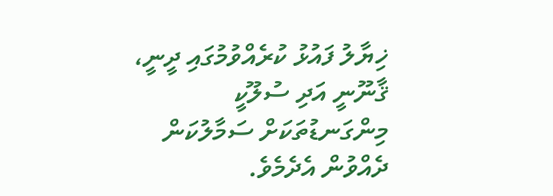ޚިޔާލު ފައުޅު ކުރެއްވުމުގައި ދީނީ، ޤާނޫނީ އަދި ސުލޫކީ މިންގަނޑުތަކަށް ސަމާލުކަން ދެއްވުން އެދެމެވެ.